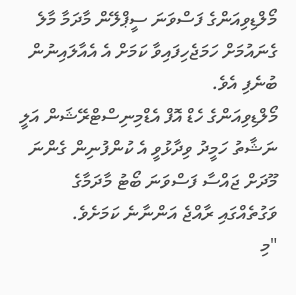މޯލްޑިވިއަންގެ ފަސްވަނަ ސީޕްލޭން މާދަމާ މާލެ ގެނައުމަށް ހަމަޖެހިފައިވާ ކަމަށް އެ އެއާލައިނުން ބުނެފި އެވެ.
މޯލްޑިވިއަންގެ ހެޑް އޮފް އެޑްމިނިސްޓްރޭޝަން އަލީ ނަޝާތު ހަމީދު ވިދާޅުވީ އެ ކުންފުނިން ގެންނަ މޫދަށް ޖައްސާ ފަސްވަނަ ބޯޓު މާދަމާގެ ވަގުތެއްގައި ރާއްޖެ އަންނާނެ ކަމަށެވެ.
"މި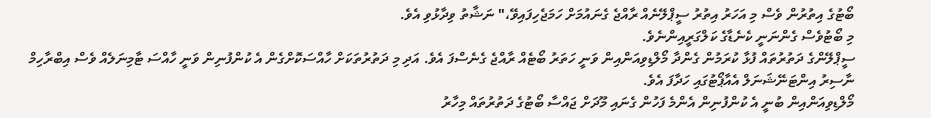ބޯޓުގެ އިތުރުން ވެސް މި އަހަރު އިތުރު ސީޕްލޭނެއް ރާއްޖެ ގެނައުމަށް ހަމަޖެހިފައިވޭ،" ނަޝާތު ވިދާޅުވި އެވެ.
މި ބޯޓުވެސް ގެންނަނީ ކެނެޑާގެ ކަލްގަރީއިންނެވެ.
ސީޕްލޭންގެ ދަތުރުތައް ފުޅާ ކުރަމުން ގެންދާ މޯލްޑިވިއަންއިން ވަނީ ހަތަރު ބޯޓެއް ރާއްޖެ ގެނެސްފަ އެވެ. އަދި މި ދަތުރުތަކަށް ހާއްސަކޮށްގެން އެ ކުންފުނިން ވަނީ ހާއްސަ ޓާމިނަލެއް ވެސް އިބްރާހިމް ނާސިރު އިންޓަނޭޝަނަލް އެއާޕޯޓުގައި ހަދާފަ އެވެ.
މޯލްޑިވިއަންއިން ބުނީ އެ ކުންފުނިން އެންމެ ފަހުން ގެނައި މޫދަށް ޖައްސާ ބޯޓުގެ ދަތުރުތައް މިހާރު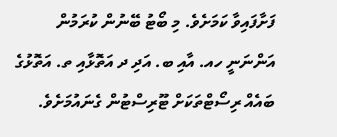ފަށާފައިވާ ކަމަށެވެ. މި ބޯޓު ބޭނުން ކުރަމުން އަންނަނީ ހއ. އާއި ބ. އަދި ދ އަތޮޅާއި ތ. އަތޮޅުގެ ބައެއް ރިސޯޓްތަކަށް ޓޫރިސްޓުން ގެނައުމަށެވެ.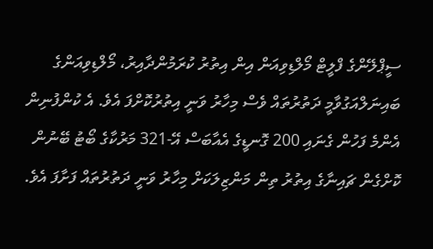ސީޕްލޭންގެ ފްލީޓް މޯލްޑިވިއަން އިން އިތުރު ކުރަމުންދާއިރު، މޯލްޑިވިއަންގެ ބައިނަލްއަގުވާމީ ދަތުރުތައް ވެސް މިހާރު ވަނީ އިތުރުކޮށްފަ އެވެ. އެ ކުންފުނިން އެންމެ ފަހުން ގެނައި 200 ގޮނޑީގެ އެއާބަސް އޭ-321 މަރުކާގެ ބޯޓު ބޭނުން ކޮށްގެން ޗައިނާގެ އިތުރު ތިން މަންޒިލަކަށް މިހާރު ވަނީ ދަތުރުތައް ފަށާފަ އެވެ.